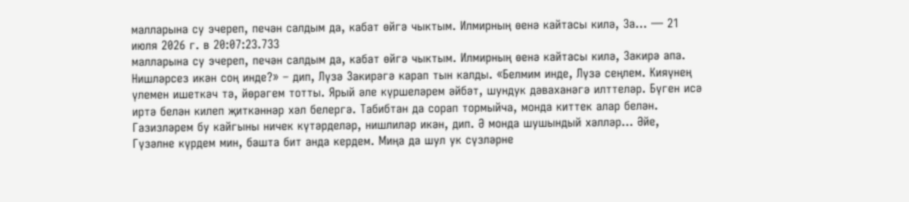малларына су эчереп, печән салдым да, кабат өйгә чыктым. Илмирның өенә кайтасы килә, За... — 21 июля 2026 г. в 20:07:23.733
малларына су эчереп, печән салдым да, кабат өйгә чыктым. Илмирның өенә кайтасы килә, Закирә апа. Нишләрсез икән соң инде?» – дип, Лүзә Закирәгә карап тын калды. «Белмим инде, Лүзә сеңлем. Кияүнең үлемен ишеткәч тә, йөрәгем тотты. Ярый әле күршеләрем әйбәт, шундук дәваханәгә илттеләр. Бүген исә иртә белән килеп җиткәннәр хәл белергә. Табибтан да сорап тормыйча, монда киттек алар белән. Газизләрем бу кайгыны ничек күтәрделәр, нишлиләр икән, дип. Ә монда шушындый хәлләр... Әйе, Гүзәлне күрдем мин, башта бит анда кердем. Миңа да шул ук сүзләрне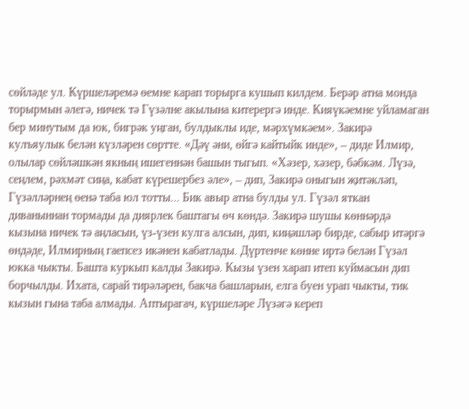сөйләде ул. Күршеләремә өемне карап торырга кушып килдем. Берәр атна монда торырмын әлегә, ничек тә Гүзәлне акылына китерергә инде. Кияүкәемне уйламаган бер минутым да юк, бигрәк уңган, булдыклы иде, мәрхүмкәем». Закирә кулъяулык белән күзләрен сөртте. «Дәү әни, өйгә кайтыйк инде», – диде Илмир, олылар сөйләшкән якның ишегеннән башын тыгып. «Хәзер, хәзер, бәбкәм. Лүзә, сеңлем, рәхмәт сиңа, кабат күрешербез әле», – дип, Закирә оныгын җитәкләп, Гүзәлләрнең өенә таба юл тотты... Бик авыр атна булды ул. Гүзәл яткан диваныннан тормады да диярлек баштагы өч көндә. Закирә шушы көннәрдә кызына ничек тә аңласын, үз-үзен кулга алсын, дип, киңәшләр бирде, сабыр итәргә өндәде, Илмирның гаепсез икәнен кабатлады. Дүртенче көнне иртә белән Гүзәл юкка чыкты. Башта куркып калды Закирә. Кызы үзен харап итеп куймасын дип борчылды. Ихата, сарай тирәләрен, бакча башларын, елга буен урап чыкты, тик кызын гына таба алмады. Аптырагач, күршеләре Лүзәгә кереп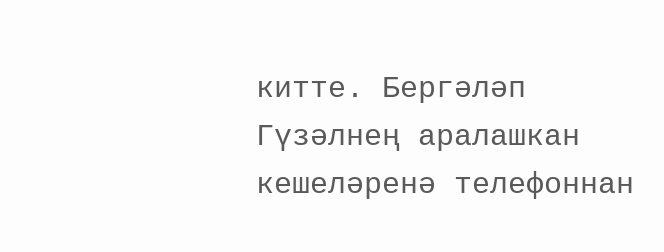китте. Бергәләп Гүзәлнең аралашкан кешеләренә телефоннан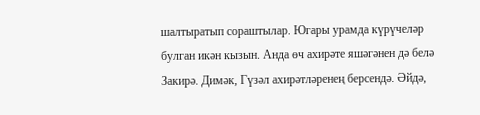шалтыратып сораштылар. Югары урамда күрүчеләр булган икән кызын. Анда өч ахирәте яшәгәнен дә белә Закирә. Димәк, Гүзәл ахирәтләренең берсендә. Әйдә,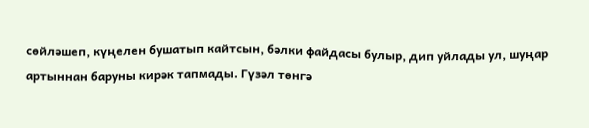сөйләшеп, күңелен бушатып кайтсын, бәлки файдасы булыр, дип уйлады ул, шуңар артыннан баруны кирәк тапмады. Гүзәл төнгә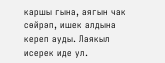каршы гына, аягын чак сөйрәп, ишек алдына кереп ауды. Лаякыл исерек иде ул.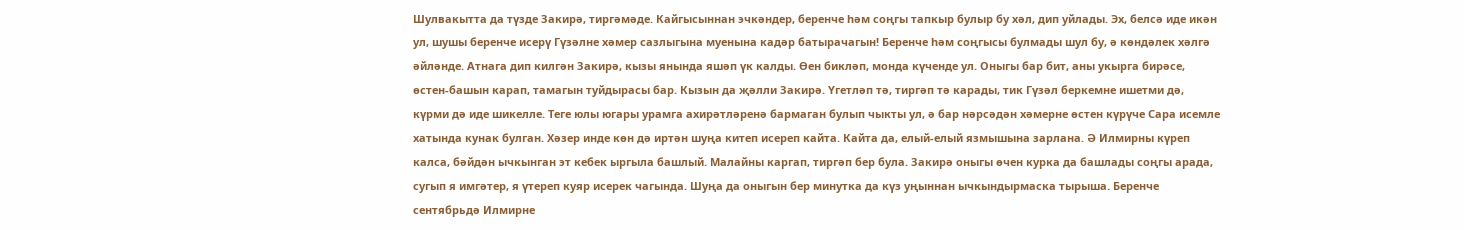Шулвакытта да түзде Закирә, тиргәмәде. Кайгысыннан эчкәндер, беренче һәм соңгы тапкыр булыр бу хәл, дип уйлады. Эх, белсә иде икән ул, шушы беренче исерү Гүзәлне хәмер сазлыгына муенына кадәр батырачагын! Беренче һәм соңгысы булмады шул бу, ә көндәлек хәлгә әйләнде. Атнага дип килгән Закирә, кызы янында яшәп үк калды. Өен бикләп, монда күченде ул. Оныгы бар бит, аны укырга бирәсе, өстен-башын карап, тамагын туйдырасы бар. Кызын да җәлли Закирә. Үгетләп тә, тиргәп тә карады, тик Гүзәл беркемне ишетми дә, күрми дә иде шикелле. Теге юлы югары урамга ахирәтләренә бармаган булып чыкты ул, ә бар нәрсәдән хәмерне өстен күрүче Сара исемле хатында кунак булган. Хәзер инде көн дә иртән шуңа китеп исереп кайта. Кайта да, елый-елый язмышына зарлана. Ә Илмирны күреп калса, бәйдән ычкынган эт кебек ыргыла башлый. Малайны каргап, тиргәп бер була. Закирә оныгы өчен курка да башлады соңгы арада, сугып я имгәтер, я үтереп куяр исерек чагында. Шуңа да оныгын бер минутка да күз уңыннан ычкындырмаска тырыша. Беренче сентябрьдә Илмирне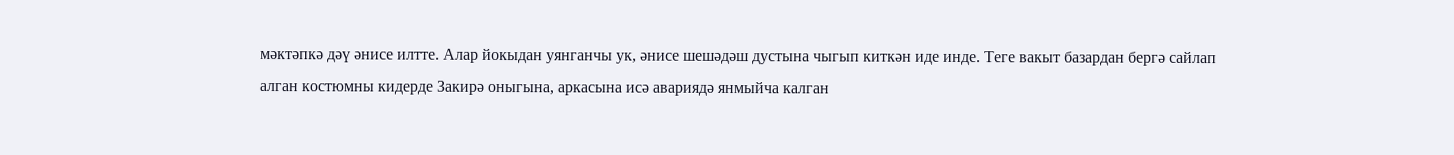мәктәпкә дәү әнисе илтте. Алар йокыдан уянганчы ук, әнисе шешәдәш дустына чыгып киткән иде инде. Теге вакыт базардан бергә сайлап алган костюмны кидерде Закирә оныгына, аркасына исә авариядә янмыйча калган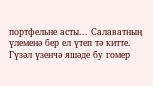портфельне асты... Салаватның үлеменә бер ел үтеп тә китте. Гүзәл үзенчә яшәде бу гомер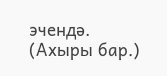эчендә. (Ахыры бар.)